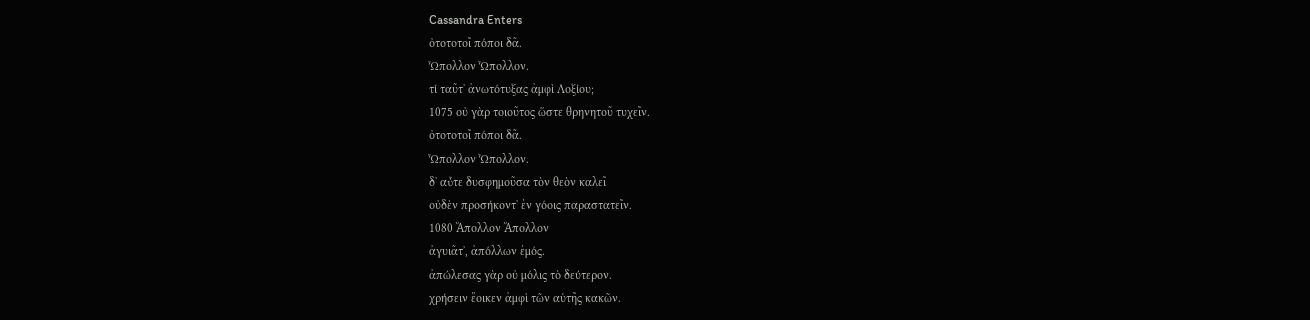Cassandra Enters
ὀτοτοτοῖ πόποι δᾶ.
Ὦπολλον Ὦπολλον.
τί ταῦτʼ ἀνωτότυξας ἀμφὶ Λοξίου;
1075 οὐ γὰρ τοιοῦτος ὥστε θρηνητοῦ τυχεῖν.
ὀτοτοτοῖ πόποι δᾶ.
Ὦπολλον Ὦπολλον.
δʼ αὖτε δυσφημοῦσα τὸν θεὸν καλεῖ
οὐδὲν προσήκοντʼ ἐν γόοις παραστατεῖν.
1080 Ἄπολλον Ἄπολλον
ἀγυιᾶτʼ, ἀπόλλων ἐμός.
ἀπώλεσας γὰρ οὐ μόλις τὸ δεύτερον.
χρήσειν ἔοικεν ἀμφὶ τῶν αὑτῆς κακῶν.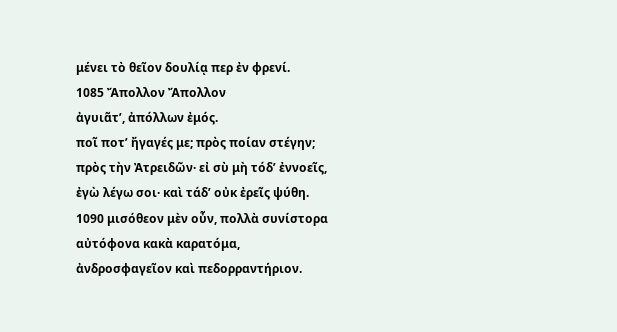μένει τὸ θεῖον δουλίᾳ περ ἐν φρενί.
1085 Ἄπολλον Ἄπολλον
ἀγυιᾶτʼ, ἀπόλλων ἐμός.
ποῖ ποτʼ ἤγαγές με; πρὸς ποίαν στέγην;
πρὸς τὴν Ἀτρειδῶν· εἰ σὺ μὴ τόδʼ ἐννοεῖς,
ἐγὼ λέγω σοι· καὶ τάδʼ οὐκ ἐρεῖς ψύθη.
1090 μισόθεον μὲν οὖν, πολλὰ συνίστορα
αὐτόφονα κακὰ καρατόμα,
ἀνδροσφαγεῖον καὶ πεδορραντήριον.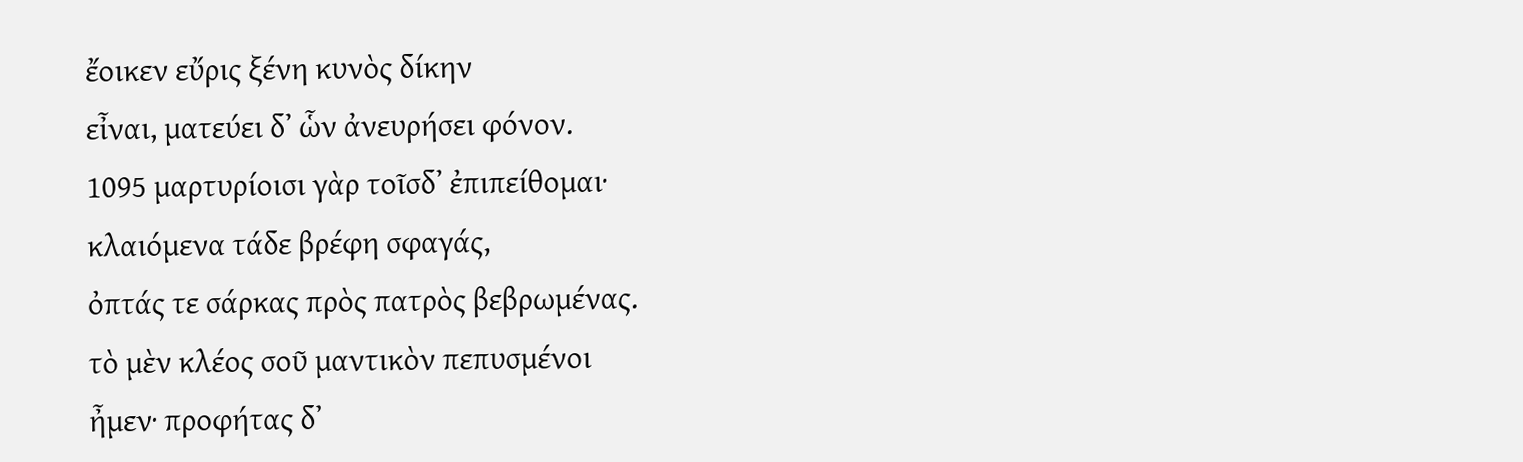ἔοικεν εὔρις ξένη κυνὸς δίκην
εἶναι, ματεύει δʼ ὧν ἀνευρήσει φόνον.
1095 μαρτυρίοισι γὰρ τοῖσδʼ ἐπιπείθομαι·
κλαιόμενα τάδε βρέφη σφαγάς,
ὀπτάς τε σάρκας πρὸς πατρὸς βεβρωμένας.
τὸ μὲν κλέος σοῦ μαντικὸν πεπυσμένοι
ἦμεν· προφήτας δʼ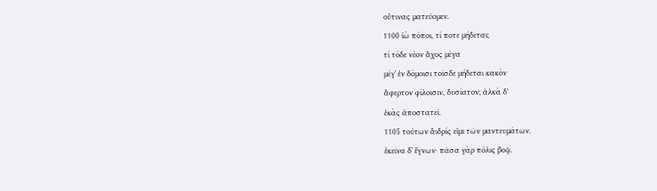οὔτινας ματεύομεν.
1100 ἰὼ πόποι, τί ποτε μήδεται;
τί τόδε νέον ἄχος μέγα
μέγʼ ἐν δόμοισι τοῖσδε μήδεται κακὸν
ἄφερτον φίλοισιν, δυσίατον; ἀλκὰ δʼ
ἑκὰς ἀποστατεῖ.
1105 τούτων ἄιδρίς εἰμι τῶν μαντευμάτων.
ἐκεῖνα δʼ ἔγνων· πᾶσα γὰρ πόλις βοᾷ.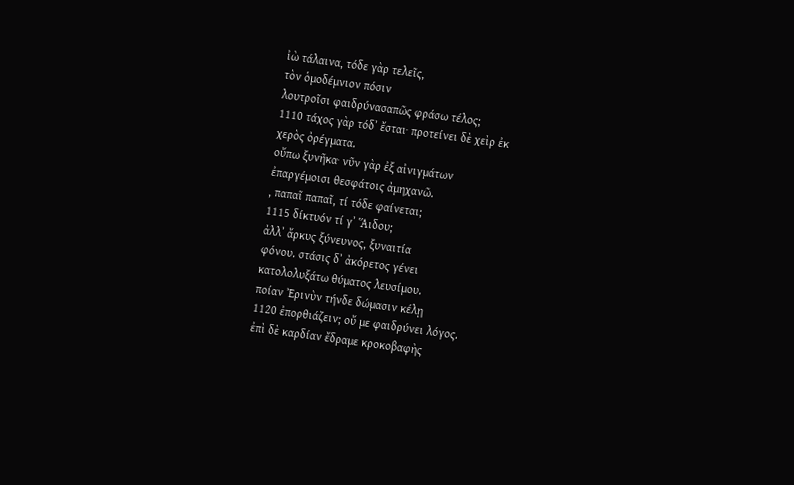ἰὼ τάλαινα, τόδε γὰρ τελεῖς,
τὸν ὁμοδέμνιον πόσιν
λουτροῖσι φαιδρύνασαπῶς φράσω τέλος;
1110 τάχος γὰρ τόδʼ ἔσται· προτείνει δὲ χεὶρ ἐκ
χερὸς ὀρέγματα.
οὔπω ξυνῆκα· νῦν γὰρ ἐξ αἰνιγμάτων
ἐπαργέμοισι θεσφάτοις ἀμηχανῶ.
, παπαῖ παπαῖ, τί τόδε φαίνεται;
1115 δίκτυόν τί γʼ Ἅιδου;
ἀλλʼ ἄρκυς ξύνευνος, ξυναιτία
φόνου. στάσις δʼ ἀκόρετος γένει
κατολολυξάτω θύματος λευσίμου.
ποίαν Ἐρινὺν τήνδε δώμασιν κέλῃ
1120 ἐπορθιάζειν; οὔ με φαιδρύνει λόγος.
ἐπὶ δὲ καρδίαν ἔδραμε κροκοβαφὴς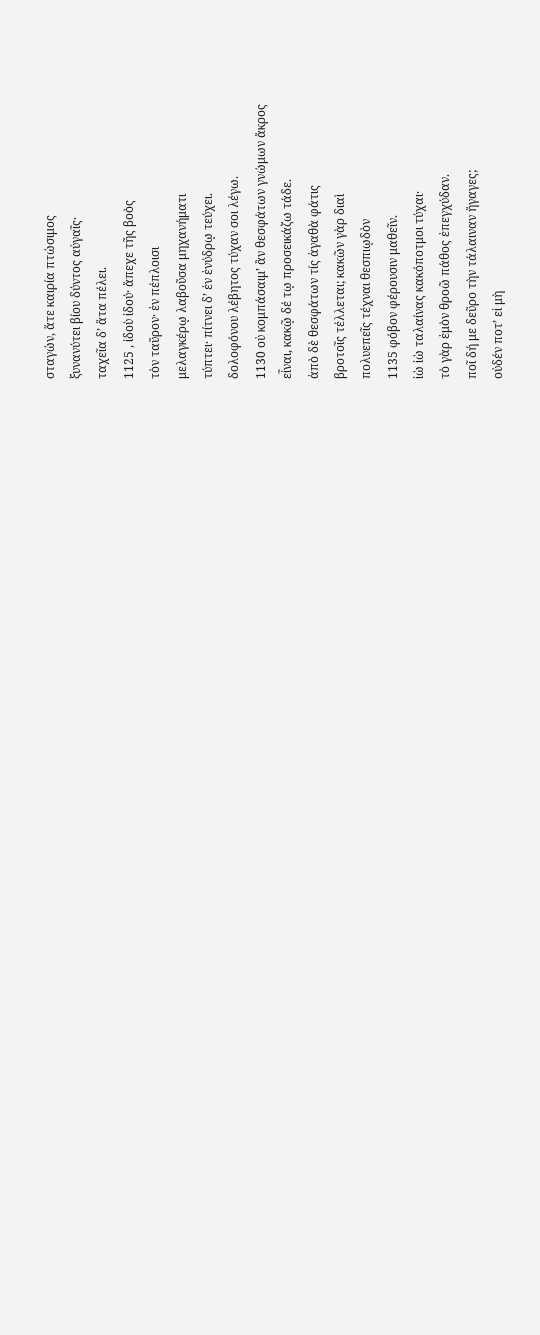σταγών, ἅτε καιρία πτώσιμος
ξυνανύτει βίου δύντος αὐγαῖς·
ταχεῖα δʼ ἄτα πέλει.
1125 , ἰδοὺ ἰδού· ἄπεχε τῆς βοὸς
τὸν ταῦρον· ἐν πέπλοισι
μελαγκέρῳ λαβοῦσα μηχανήματι
τύπτει· πίτνει δʼ ἐν ἐνύδρῳ τεύχει.
δολοφόνου λέβητος τύχαν σοι λέγω.
1130 οὐ κομπάσαιμʼ ἂν θεσφάτων γνώμων ἄκρος
εἶναι, κακῷ δέ τῳ προσεικάζω τάδε.
ἀπὸ δὲ θεσφάτων τίς ἀγαθὰ φάτις
βροτοῖς τέλλεται; κακῶν γὰρ διαὶ
πολυεπεῖς τέχναι θεσπιῳδὸν
1135 φόβον φέρουσιν μαθεῖν.
ἰὼ ἰὼ ταλαίνας κακόποτμοι τύχαι·
τὸ γὰρ ἐμὸν θροῶ πάθος ἐπεγχύδαν.
ποῖ δή με δεῦρο τὴν τάλαιναν ἤγαγες;
οὐδέν ποτʼ εἰ μὴ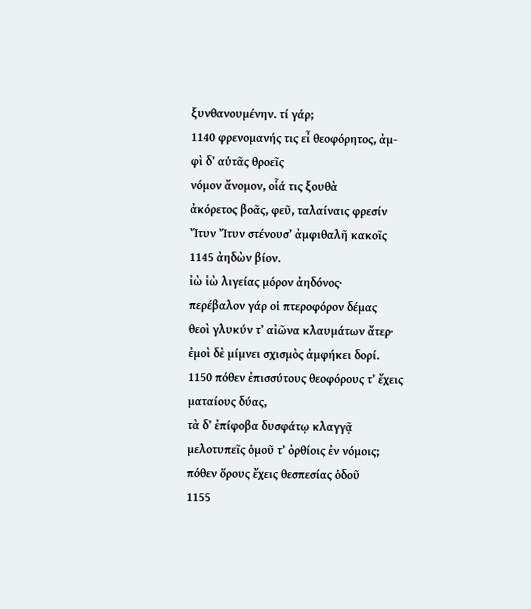ξυνθανουμένην. τί γάρ;
1140 φρενομανής τις εἶ θεοφόρητος, ἀμ-
φὶ δʼ αὑτᾶς θροεῖς
νόμον ἄνομον, οἷά τις ξουθὰ
ἀκόρετος βοᾶς, φεῦ, ταλαίναις φρεσίν
Ἴτυν Ἴτυν στένουσʼ ἀμφιθαλῆ κακοῖς
1145 ἀηδὼν βίον.
ἰὼ ἰὼ λιγείας μόρον ἀηδόνος·
περέβαλον γάρ οἱ πτεροφόρον δέμας
θεοὶ γλυκύν τʼ αἰῶνα κλαυμάτων ἄτερ·
ἐμοὶ δὲ μίμνει σχισμὸς ἀμφήκει δορί.
1150 πόθεν ἐπισσύτους θεοφόρους τʼ ἔχεις
ματαίους δύας,
τὰ δʼ ἐπίφοβα δυσφάτῳ κλαγγᾷ
μελοτυπεῖς ὁμοῦ τʼ ὀρθίοις ἐν νόμοις;
πόθεν ὅρους ἔχεις θεσπεσίας ὁδοῦ
1155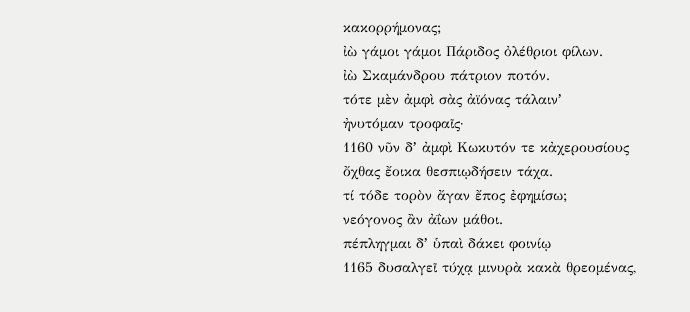κακορρήμονας;
ἰὼ γάμοι γάμοι Πάριδος ὀλέθριοι φίλων.
ἰὼ Σκαμάνδρου πάτριον ποτόν.
τότε μὲν ἀμφὶ σὰς ἀϊόνας τάλαινʼ
ἠνυτόμαν τροφαῖς·
1160 νῦν δʼ ἀμφὶ Κωκυτόν τε κἀχερουσίους
ὄχθας ἔοικα θεσπιῳδήσειν τάχα.
τί τόδε τορὸν ἄγαν ἔπος ἐφημίσω;
νεόγονος ἂν ἀΐων μάθοι.
πέπληγμαι δʼ ὑπαὶ δάκει φοινίῳ
1165 δυσαλγεῖ τύχᾳ μινυρὰ κακὰ θρεομένας,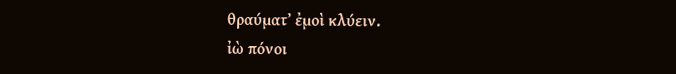θραύματʼ ἐμοὶ κλύειν.
ἰὼ πόνοι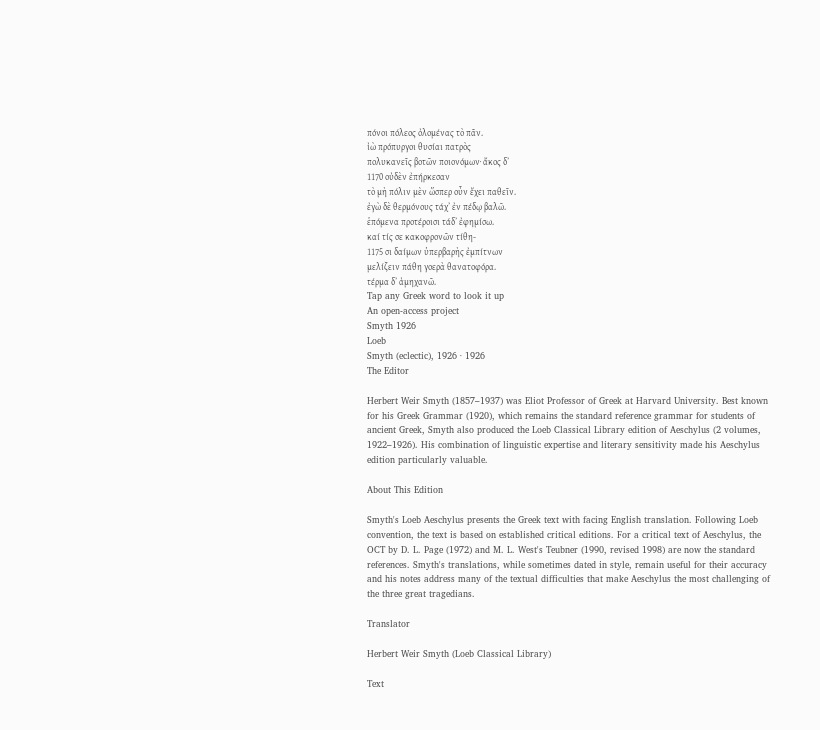πόνοι πόλεος ὀλομένας τὸ πᾶν.
ἰὼ πρόπυργοι θυσίαι πατρὸς
πολυκανεῖς βοτῶν ποιονόμων· ἄκος δʼ
1170 οὐδὲν ἐπήρκεσαν
τὸ μὴ πόλιν μὲν ὥσπερ οὖν ἔχει παθεῖν.
ἐγὼ δὲ θερμόνους τάχʼ ἐν πέδῳ βαλῶ.
ἑπόμενα προτέροισι τάδʼ ἐφημίσω.
καί τίς σε κακοφρονῶν τίθη-
1175 σι δαίμων ὑπερβαρὴς ἐμπίτνων
μελίζειν πάθη γοερὰ θανατοφόρα.
τέρμα δʼ ἀμηχανῶ.
Tap any Greek word to look it up
An open-access project
Smyth 1926
Loeb
Smyth (eclectic), 1926 · 1926
The Editor

Herbert Weir Smyth (1857–1937) was Eliot Professor of Greek at Harvard University. Best known for his Greek Grammar (1920), which remains the standard reference grammar for students of ancient Greek, Smyth also produced the Loeb Classical Library edition of Aeschylus (2 volumes, 1922–1926). His combination of linguistic expertise and literary sensitivity made his Aeschylus edition particularly valuable.

About This Edition

Smyth's Loeb Aeschylus presents the Greek text with facing English translation. Following Loeb convention, the text is based on established critical editions. For a critical text of Aeschylus, the OCT by D. L. Page (1972) and M. L. West's Teubner (1990, revised 1998) are now the standard references. Smyth's translations, while sometimes dated in style, remain useful for their accuracy and his notes address many of the textual difficulties that make Aeschylus the most challenging of the three great tragedians.

Translator

Herbert Weir Smyth (Loeb Classical Library)

Text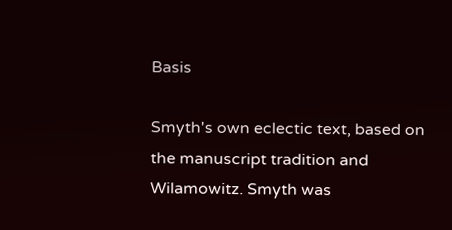Basis

Smyth's own eclectic text, based on the manuscript tradition and Wilamowitz. Smyth was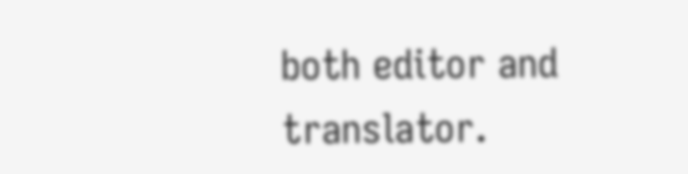both editor and translator.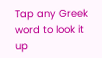Tap any Greek word to look it up